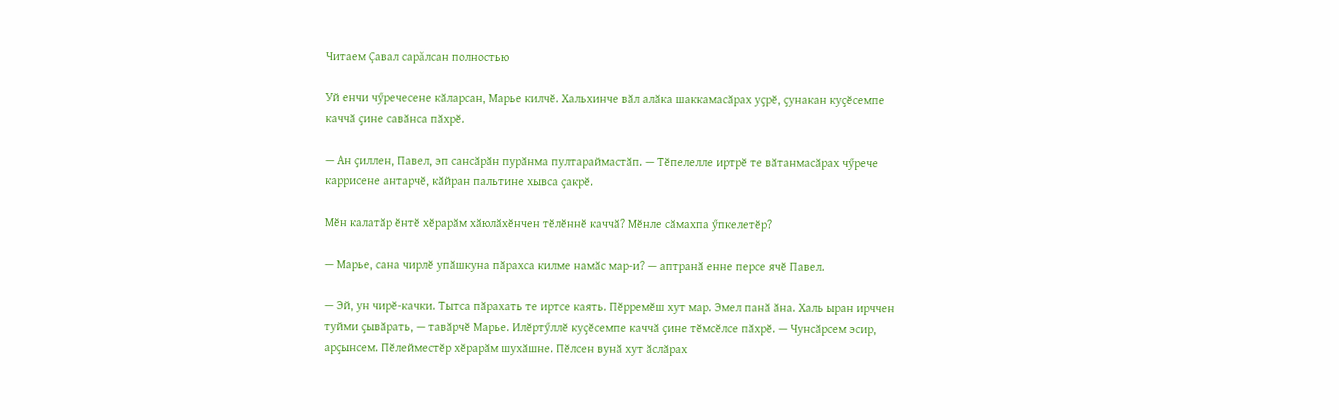Читаем Çавал сарăлсан полностью

Уй енчи чӳречесене кӑларсан, Марье килчӗ. Хальхинче вӑл алӑка шаккамасӑрах уҫрӗ, ҫунакан куҫӗсемпе каччӑ ҫине савӑнса пӑхрӗ.

— Ан ҫиллен, Павел, эп сансӑрӑн пурӑнма пултараймастӑп. — Тӗпелелле иртрӗ те вӑтанмасӑрах чӳрече каррисене антарчӗ, кӑйран пальтине хывса ҫакрӗ.

Мӗн калатӑр ӗнтӗ хӗрарӑм хӑюлӑхӗнчен тӗлӗннӗ каччӑ? Мӗнле сӑмахпа ӳпкелетӗр?

— Марье, сана чирлӗ упӑшкуна пӑрахса килме намӑс мар-и? — аптранӑ енне персе ячӗ Павел.

— Эй, ун чирӗ-качки. Тытса пӑрахать те иртсе каять. Пӗрремӗш хут мар. Эмел панӑ ӑна. Халь ыран ирччен туйми ҫывӑрать, — тавӑрчӗ Марье. Илӗртӳллӗ куҫӗсемпе каччӑ ҫине тӗмсӗлсе пӑхрӗ. — Чунсӑрсем эсир, арҫынсем. Пӗлейместӗр хӗрарӑм шухӑшне. Пӗлсен вунӑ хут ӑслӑрах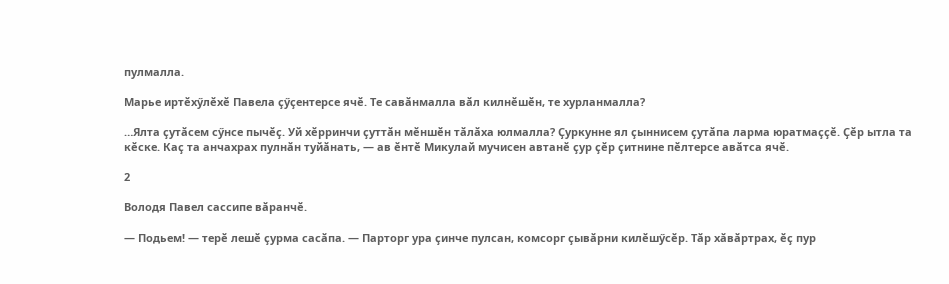пулмалла.

Марье иртӗхӳлӗхӗ Павела ҫӳҫентерсе ячӗ. Те савӑнмалла вӑл килнӗшӗн, те хурланмалла?

…Ялта ҫутӑсем сӳнсе пычӗҫ. Уй хӗрринчи ҫуттӑн мӗншӗн тӑлӑха юлмалла? Ҫуркунне ял ҫыннисем ҫутӑпа ларма юратмаҫҫӗ. Ҫӗр ытла та кӗске. Каҫ та анчахрах пулнӑн туйӑнать, — ав ӗнтӗ Микулай мучисен автанӗ ҫур ҫӗр ҫитнине пӗлтерсе авӑтса ячӗ.

2

Володя Павел сассипе вӑранчӗ.

— Подьем! — терӗ лешӗ ҫурма сасӑпа. — Парторг ура ҫинче пулсан, комсорг ҫывӑрни килӗшӳсӗр. Тӑр хӑвӑртрах, ӗҫ пур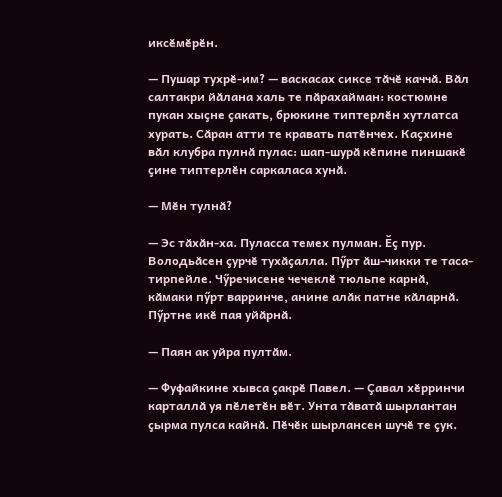иксӗмӗрӗн.

— Пушар тухрӗ-им? — васкасах сиксе тӑчӗ каччӑ. Вӑл салтакри йӑлана халь те пӑрахайман: костюмне пукан хыҫне ҫакать, брюкине типтерлӗн хутлатса хурать. Сӑран атти те кравать патӗнчех. Каҫхине вӑл клубра пулнӑ пулас: шап-шурӑ кӗпине пиншакӗ ҫине типтерлӗн саркаласа хунӑ.

— Мӗн тулнӑ?

— Эс тӑхӑн-ха. Пуласса темех пулман. Ӗҫ пур. Володьӑсен ҫурчӗ тухӑҫалла. Пӳрт ӑш-чикки те таса-тирпейле. Чӳречисене чечеклӗ тюльпе карнӑ, кӑмаки пӳрт варринче, анине алӑк патне кӑларнӑ. Пӳртне икӗ пая уйӑрнӑ.

— Паян ак уйра пултӑм.

— Фуфайкине хывса ҫакрӗ Павел. — Ҫавал хӗрринчи карталлӑ уя пӗлетӗн вӗт. Унта тӑватӑ шырлантан ҫырма пулса кайнӑ. Пӗчӗк шырлансен шучӗ те ҫук.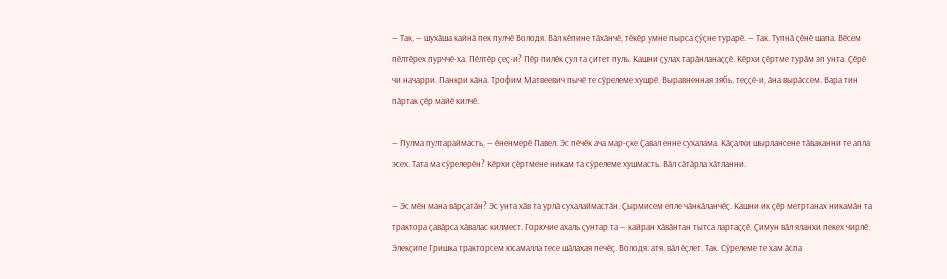— Так, — шухӑша кайнӑ пек пулчӗ Володя. Вӑл кӗпине тӑхӑнчӗ, тӗкӗр умне пырса ҫӳҫне турарӗ. — Так. Тупнӑ ҫӗнӗ шапа. Вӗсем пӗлтӗрех пурччӗ-ха. Пӗлтӗр ҫеҫ-и? Пӗр пилӗк ҫул та ҫитет пуль. Кашни ҫулах тарӑнланаҫҫӗ. Кӗрхи ҫӗртме турӑм эп унта. Ҫӗрӗ чи начарри. Панкри кӑна. Трофим Матвеевич пычӗ те сӳрелеме хушрӗ. Выравненная зябь, теҫҫӗ-и, ӑна вырӑссем. Вара тин пӑртак ҫӗр майӗ килчӗ.

— Пулма пултараймасть, — ӗненмерӗ Павел. Эс пӗчӗк ача мар-ҫке Ҫавал енне сухалама. Кӑҫалхи шырлансене тӑваканни те апла эсех. Тата ма сӳрелерӗн? Кӗрхи ҫӗртмене никам та сӳрелеме хушмасть. Вӑл сӑтӑрла хӑтланни.

— Эс мӗн мана вӑрҫатӑн? Эс унта хӑв та урлӑ сухалаймастӑн. Ҫырмисем епле чӑнкӑланчӗҫ. Кашни ик ҫӗр метртанах никамӑн та трактора ҫавӑрса хӑвалас килмест. Горючие ахаль ҫунтар та — кайран хӑвӑнтан тытса лартаҫҫӗ. Ҫимун вӑл яланхи пекех чирлӗ. Элекҫипе Гришка тракторсем юсамалла тесе шӑлахая печӗҫ. Володя: атя, вӑл ӗҫлет. Так. Сӳрелеме те хам ӑспа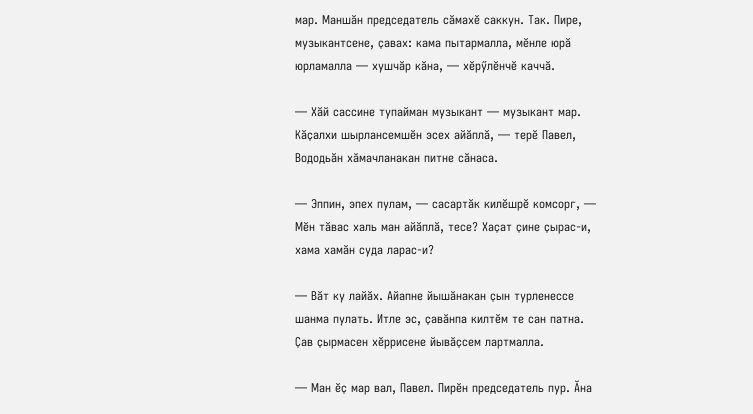мар. Маншӑн председатель сӑмахӗ саккун. Так. Пире, музыкантсене, ҫавах: кама пытармалла, мӗнле юрӑ юрламалла — хушчӑр кӑна, — хӗрӳлӗнчӗ каччӑ.

— Хӑй сассине тупайман музыкант — музыкант мар. Кӑҫалхи шырлансемшӗн эсех айӑплӑ, — терӗ Павел, Вододьӑн хӑмачланакан питне сӑнаса.

— Эппин, эпех пулам, — сасартӑк килӗшрӗ комсорг, — Мӗн тӑвас халь ман айӑплӑ, тесе? Хаҫат ҫине ҫырас-и, хама хамӑн суда ларас-и?

— Вӑт ку лайӑх. Айапне йышӑнакан ҫын турленессе шанма пулать. Итле эс, ҫавӑнпа килтӗм те сан патна. Ҫав ҫырмасен хӗррисене йывӑҫсем лартмалла.

— Ман ӗҫ мар вал, Павел. Пирӗн председатель пур. Ӑна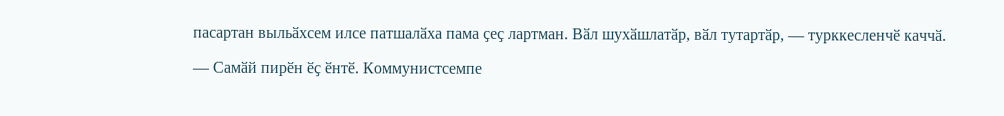пасартан выльӑхсем илсе патшалӑха пама ҫеҫ лартман. Вӑл шухӑшлатӑр, вӑл тутартӑр, — турккесленчӗ каччӑ.

— Самӑй пирӗн ӗҫ ӗнтӗ. Коммунистсемпе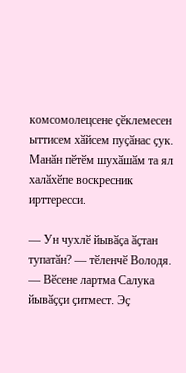комсомолецсене ҫӗклемесен ыттисем хӑйсем пуҫӑнас ҫук. Манӑн пӗтӗм шухӑшӑм та ял халӑхӗпе воскресник ирттересси.

— Ун чухлӗ йывӑҫа ӑҫтан тупатӑн? — тӗленчӗ Володя. — Вӗсене лартма Салука йывӑҫҫи ҫитмест. Эҫ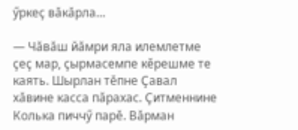ӳркеҫ вӑкӑрла…

— Чӑвӑш йӑмри яла илемлетме ҫеҫ мар, ҫырмасемпе кӗрешме те каять. Шырлан тӗпне Ҫавал хӑвине касса пӑрахас. Ҫитменнине Колька пиччӳ парӗ. Вӑрман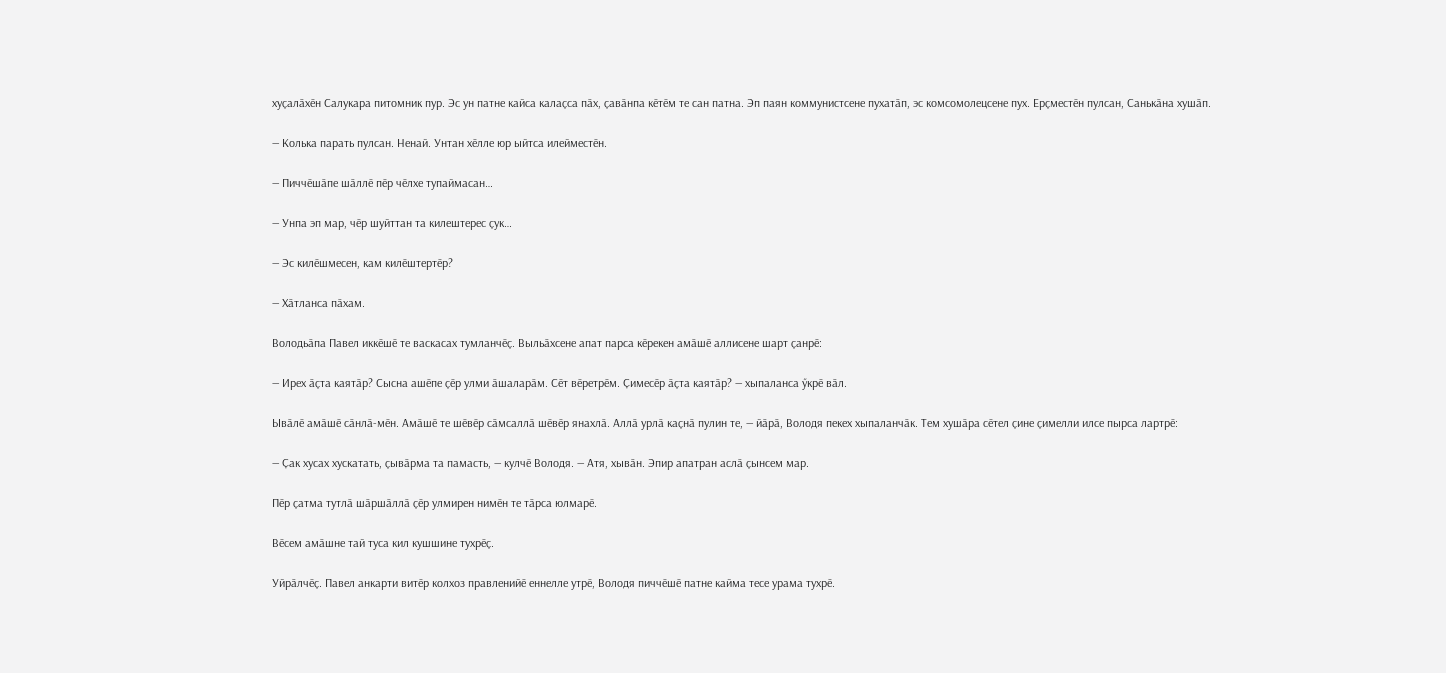хуҫалӑхӗн Салукара питомник пур. Эс ун патне кайса калаҫса пӑх, ҫавӑнпа кӗтӗм те сан патна. Эп паян коммунистсене пухатӑп, эс комсомолецсене пух. Ерҫместӗн пулсан, Санькӑна хушӑп.

— Колька парать пулсан. Ненай. Унтан хӗлле юр ыйтса илейместӗн.

— Пиччӗшӑпе шӑллӗ пӗр чӗлхе тупаймасан…

— Унпа эп мар, чӗр шуйттан та килештерес ҫук…

— Эс килӗшмесен, кам килӗштертӗр?

— Хӑтланса пӑхам.

Володьӑпа Павел иккӗшӗ те васкасах тумланчӗҫ. Выльӑхсене апат парса кӗрекен амӑшӗ аллисене шарт ҫанрӗ:

— Ирех ӑҫта каятӑр? Сысна ашӗпе ҫӗр улми ӑшаларӑм. Сӗт вӗретрӗм. Ҫимесӗр ӑҫта каятӑр? — хыпаланса ӳкрӗ вӑл.

Ывӑлӗ амӑшӗ сӑнлӑ-мӗн. Амӑшӗ те шӗвӗр сӑмсаллӑ шӗвӗр янахлӑ. Аллӑ урлӑ каҫнӑ пулин те, — йӑрӑ, Володя пекех хыпаланчӑк. Тем хушӑра сӗтел ҫине ҫимелли илсе пырса лартрӗ:

— Ҫак хусах хускатать, ҫывӑрма та памасть, — кулчӗ Володя. — Атя, хывӑн. Эпир апатран аслӑ ҫынсем мар.

Пӗр ҫатма тутлӑ шӑршӑллӑ ҫӗр улмирен нимӗн те тӑрса юлмарӗ.

Вӗсем амӑшне тай туса кил кушшине тухрӗҫ.

Уйрӑлчӗҫ. Павел анкарти витӗр колхоз правленийӗ еннелле утрӗ, Володя пиччӗшӗ патне кайма тесе урама тухрӗ.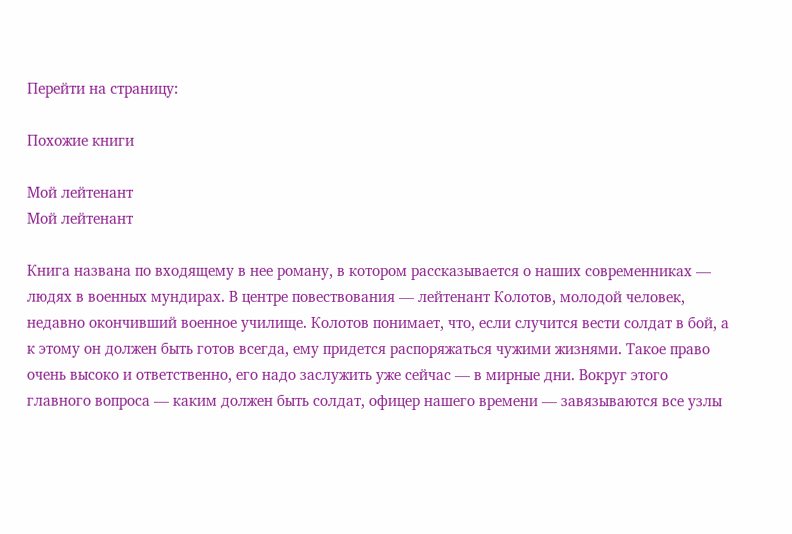Перейти на страницу:

Похожие книги

Мой лейтенант
Мой лейтенант

Книга названа по входящему в нее роману, в котором рассказывается о наших современниках — людях в военных мундирах. В центре повествования — лейтенант Колотов, молодой человек, недавно окончивший военное училище. Колотов понимает, что, если случится вести солдат в бой, а к этому он должен быть готов всегда, ему придется распоряжаться чужими жизнями. Такое право очень высоко и ответственно, его надо заслужить уже сейчас — в мирные дни. Вокруг этого главного вопроса — каким должен быть солдат, офицер нашего времени — завязываются все узлы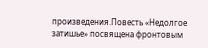произведения.Повесть «Недолгое затишье» посвящена фронтовым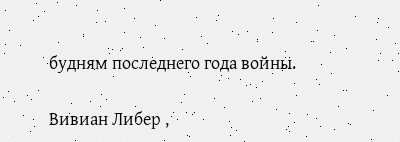будням последнего года войны.

Вивиан Либер ,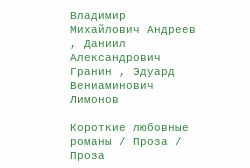Владимир Михайлович Андреев , Даниил Александрович Гранин , Эдуард Вениаминович Лимонов

Короткие любовные романы / Проза / Проза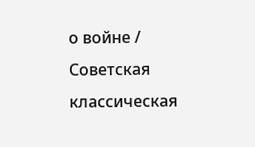о войне / Советская классическая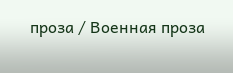проза / Военная проза